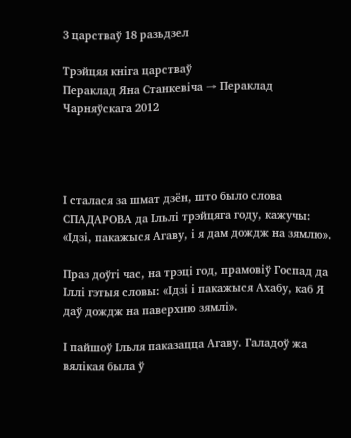3 царстваў 18 разьдзел

Трэйцяя кніга царстваў
Пераклад Яна Станкевіча → Пераклад Чарняўскага 2012




І сталася за шмат дзён, што было слова СПАДАРОВА да Ільлі трэйцяга году, кажучы: «Ідзі, пакажыся Агаву, і я дам дождж на зямлю».

Праз доўгі час, на трэці год, прамовіў Госпад да Іллі гэтыя словы: «Ідзі і пакажыся Ахабу, каб Я даў дождж на паверхню зямлі».

І пайшоў Ільля паказацца Агаву. Галадоў жа вялікая была ў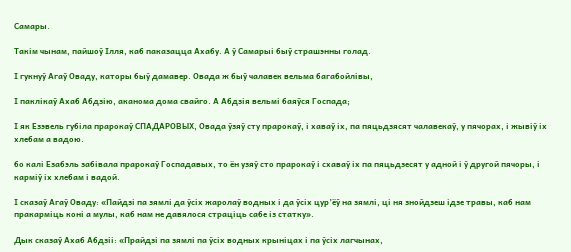Самары.

Такім чынам, пайшоў Ілля, каб паказацца Ахабу. А ў Самарыі быў страшэнны голад.

І гукнуў Агаў Оваду, каторы быў дамавер. Овада ж быў чалавек вельма багабойлівы,

І паклікаў Ахаб Абдзію, аканома дома свайго. А Абдзія вельмі баяўся Госпада;

І як Езэвель губіла прарокаў СПАДАРОВЫХ, Овада ўзяў сту прарокаў, і хаваў іх, па пяцьдзясят чалавекаў, у пячорах, і жывіў іх хлебам а вадою.

бо калі Езабэль забівала прарокаў Госпадавых, то ён узяў сто прарокаў і схаваў іх па пяцьдзесят у адной і ў другой пячоры, і карміў іх хлебам і вадой.

І сказаў Агаў Оваду: «Пайдзі па зямлі да ўсіх жаролаў водных і да ўсіх цур’ёў на зямлі, ці ня знойдзеш ідзе травы, каб нам пракарміць коні а мулы, каб нам не давялося страціць сабе із статку».

Дык сказаў Ахаб Абдзіі: «Прайдзі па зямлі па ўсіх водных крыніцах і па ўсіх лагчынах,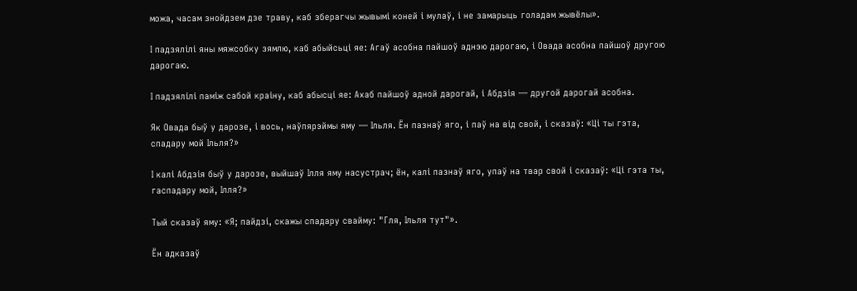можа, часам знойдзем дзе траву, каб зберагчы жывымі коней і мулаў, і не замарыць голадам жывёлы».

І падзялілі яны мяжсобку зямлю, каб абыйсьці яе: Агаў асобна пайшоў аднэю дарогаю, і Овада асобна пайшоў другою дарогаю.

І падзялілі паміж сабой краіну, каб абысці яе: Ахаб пайшоў адной дарогай, і Абдзія — другой дарогай асобна.

Як Овада быў у дарозе, і вось, наўпярэймы яму — Ільля. Ён пазнаў яго, і паў на від свой, і сказаў: «Ці ты гэта, спадару мой Ільля?»

І калі Абдзія быў у дарозе, выйшаў Ілля яму насустрач; ён, калі пазнаў яго, упаў на твар свой і сказаў: «Ці гэта ты, гаспадару мой, Ілля?»

Тый сказаў яму: «Я; пайдзі, скажы спадару свайму: "Гля, Ільля тут"».

Ён адказаў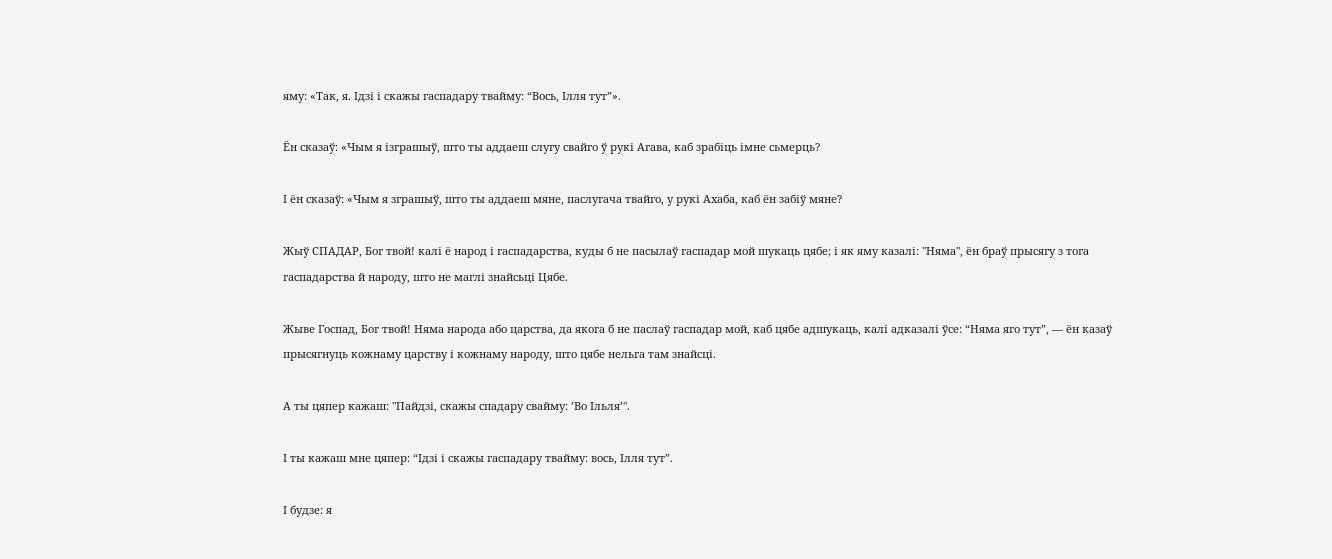яму: «Так, я. Ідзі і скажы гаспадару твайму: “Вось, Ілля тут”».

Ён сказаў: «Чым я ізграшыў, што ты аддаеш слугу свайго ў рукі Агава, каб зрабіць імне сьмерць?

І ён сказаў: «Чым я зграшыў, што ты аддаеш мяне, паслугача твайго, у рукі Ахаба, каб ён забіў мяне?

Жыў СПАДАР, Бог твой! калі ё народ і гаспадарства, куды б не пасылаў гаспадар мой шукаць цябе; і як яму казалі: "Няма", ён браў прысягу з тога гаспадарства й народу, што не маглі знайсьці Цябе.

Жыве Госпад, Бог твой! Няма народа або царства, да якога б не паслаў гаспадар мой, каб цябе адшукаць, калі адказалі ўсе: “Няма яго тут”, — ён казаў прысягнуць кожнаму царству і кожнаму народу, што цябе нельга там знайсці.

А ты цяпер кажаш: "Пайдзі, скажы спадару свайму: ’Во Ільля’".

І ты кажаш мне цяпер: “Ідзі і скажы гаспадару твайму: вось, Ілля тут”.

І будзе: я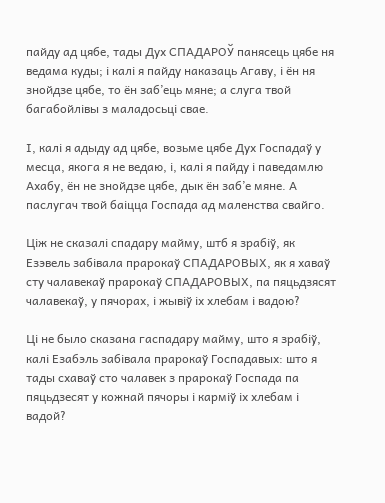пайду ад цябе, тады Дух СПАДАРОЎ панясець цябе ня ведама куды; і калі я пайду наказаць Агаву, і ён ня знойдзе цябе, то ён заб’ець мяне; а слуга твой багабойлівы з маладосьці свае.

І, калі я адыду ад цябе, возьме цябе Дух Госпадаў у месца, якога я не ведаю, і, калі я пайду і паведамлю Ахабу, ён не знойдзе цябе, дык ён заб’е мяне. А паслугач твой баіцца Госпада ад маленства свайго.

Ціж не сказалі спадару майму, штб я зрабіў, як Езэвель забівала прарокаў СПАДАРОВЫХ, як я хаваў сту чалавекаў прарокаў СПАДАРОВЫХ, па пяцьдзясят чалавекаў, у пячорах, і жывіў іх хлебам і вадою?

Ці не было сказана гаспадару майму, што я зрабіў, калі Езабэль забівала прарокаў Госпадавых: што я тады схаваў сто чалавек з прарокаў Госпада па пяцьдзесят у кожнай пячоры і карміў іх хлебам і вадой?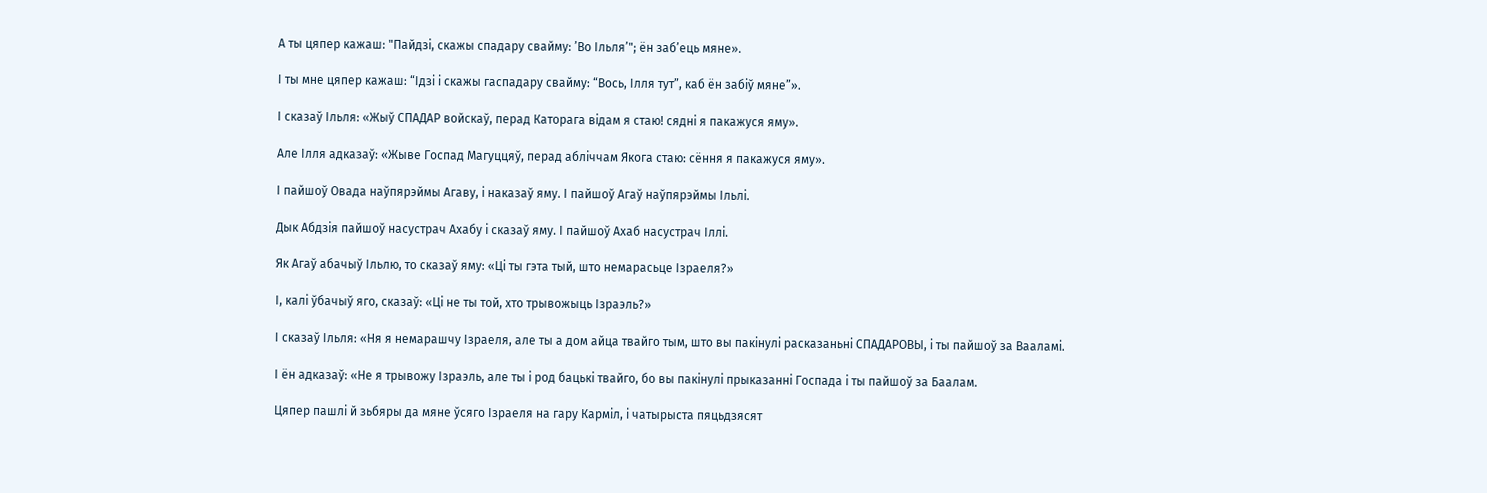А ты цяпер кажаш: "Пайдзі, скажы спадару свайму: ’Во Ільля’"; ён заб’ець мяне».

І ты мне цяпер кажаш: “Ідзі і скажы гаспадару свайму: “Вось, Ілля тут”, каб ён забіў мяне”».

І сказаў Ільля: «Жыў СПАДАР войскаў, перад Каторага відам я стаю! сядні я пакажуся яму».

Але Ілля адказаў: «Жыве Госпад Магуццяў, перад абліччам Якога стаю: сёння я пакажуся яму».

І пайшоў Овада наўпярэймы Агаву, і наказаў яму. І пайшоў Агаў наўпярэймы Ільлі.

Дык Абдзія пайшоў насустрач Ахабу і сказаў яму. І пайшоў Ахаб насустрач Іллі.

Як Агаў абачыў Ільлю, то сказаў яму: «Ці ты гэта тый, што немарасьце Ізраеля?»

І, калі ўбачыў яго, сказаў: «Ці не ты той, хто трывожыць Ізраэль?»

І сказаў Ільля: «Ня я немарашчу Ізраеля, але ты а дом айца твайго тым, што вы пакінулі расказаньні СПАДАРОВЫ, і ты пайшоў за Вааламі.

І ён адказаў: «Не я трывожу Ізраэль, але ты і род бацькі твайго, бо вы пакінулі прыказанні Госпада і ты пайшоў за Баалам.

Цяпер пашлі й зьбяры да мяне ўсяго Ізраеля на гару Карміл, і чатырыста пяцьдзясят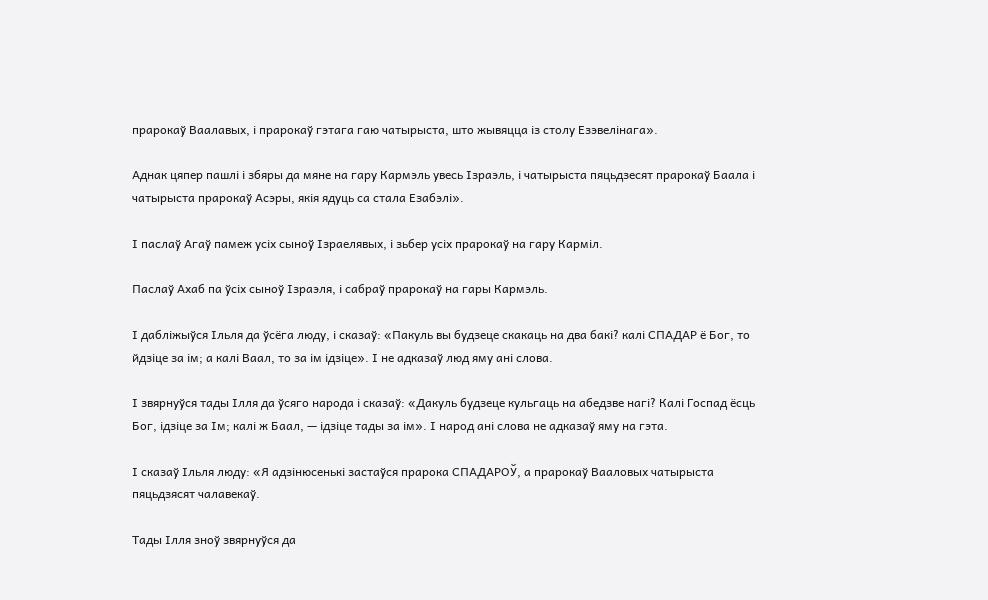прарокаў Ваалавых, і прарокаў гэтага гаю чатырыста, што жывяцца із столу Езэвелінага».

Аднак цяпер пашлі і збяры да мяне на гару Кармэль увесь Ізраэль, і чатырыста пяцьдзесят прарокаў Баала і чатырыста прарокаў Асэры, якія ядуць са стала Езабэлі».

І паслаў Агаў памеж усіх сыноў Ізраелявых, і зьбер усіх прарокаў на гару Карміл.

Паслаў Ахаб па ўсіх сыноў Ізраэля, і сабраў прарокаў на гары Кармэль.

І дабліжыўся Ільля да ўсёга люду, і сказаў: «Пакуль вы будзеце скакаць на два бакі? калі СПАДАР ё Бог, то йдзіце за ім; а калі Ваал, то за ім ідзіце». І не адказаў люд яму ані слова.

І звярнуўся тады Ілля да ўсяго народа і сказаў: «Дакуль будзеце кульгаць на абедзве нагі? Калі Госпад ёсць Бог, ідзіце за Ім; калі ж Баал, — ідзіце тады за ім». І народ ані слова не адказаў яму на гэта.

І сказаў Ільля люду: «Я адзінюсенькі застаўся прарока СПАДАРОЎ, а прарокаў Вааловых чатырыста пяцьдзясят чалавекаў.

Тады Ілля зноў звярнуўся да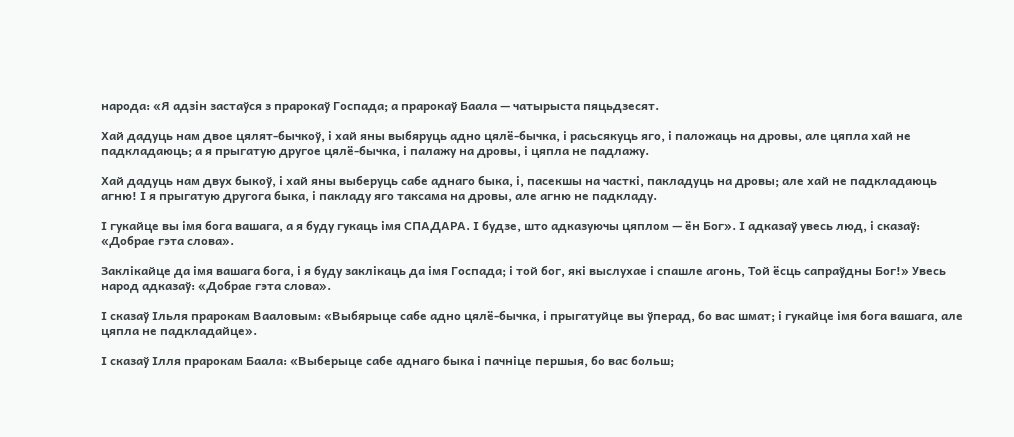народа: «Я адзін застаўся з прарокаў Госпада; а прарокаў Баала — чатырыста пяцьдзесят.

Хай дадуць нам двое цялят-бычкоў, і хай яны выбяруць адно цялё-бычка, і расьсякуць яго, і паложаць на дровы, але цяпла хай не падкладаюць; а я прыгатую другое цялё-бычка, і палажу на дровы, і цяпла не падлажу.

Хай дадуць нам двух быкоў, і хай яны выберуць сабе аднаго быка, і, пасекшы на часткі, пакладуць на дровы; але хай не падкладаюць агню! І я прыгатую другога быка, і пакладу яго таксама на дровы, але агню не падкладу.

І гукайце вы імя бога вашага, а я буду гукаць імя СПАДАРА. І будзе, што адказуючы цяплом — ён Бог». І адказаў увесь люд, і сказаў: «Добрае гэта слова».

Заклікайце да імя вашага бога, і я буду заклікаць да імя Госпада; і той бог, які выслухае і спашле агонь, Той ёсць сапраўдны Бог!» Увесь народ адказаў: «Добрае гэта слова».

І сказаў Ільля прарокам Вааловым: «Выбярыце сабе адно цялё-бычка, і прыгатуйце вы ўперад, бо вас шмат; і гукайце імя бога вашага, але цяпла не падкладайце».

І сказаў Ілля прарокам Баала: «Выберыце сабе аднаго быка і пачніце першыя, бо вас больш;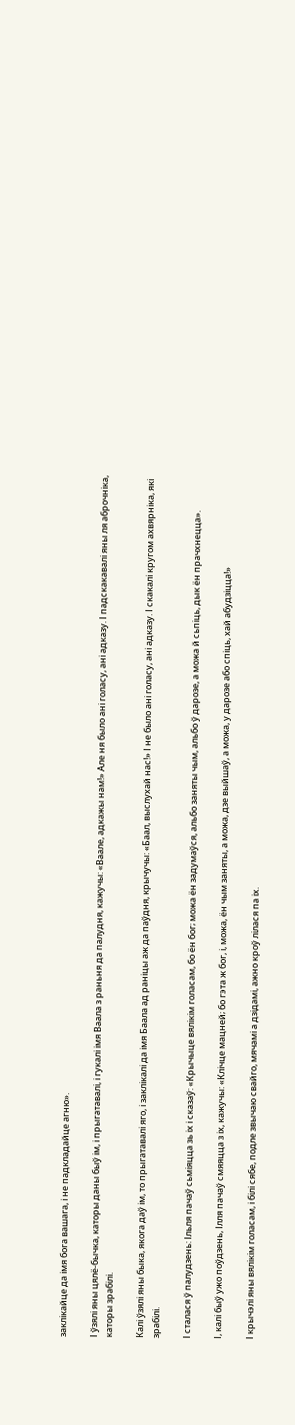заклікайце да імя бога вашага, і не падкладайце агню».

І ўзялі яны цялё-бычка, каторы даны быў ім, і прыгатавалі, і гукалі імя Ваала з раньня да палудня, кажучы: «Ваале, адкажы нам!» Але ня было ані голасу, ані адказу. І падскакавалі яны ля аброчніка, каторы зрабілі.

Калі ўзялі яны быка, якога даў ім, то прыгатавалі яго, і заклікалі да імя Баала ад раніцы аж да паўдня, крычучы: «Баал, выслухай нас!» І не было ані голасу, ані адказу. І скакалі кругом ахвярніка, які зрабілі.

І сталася ў палудзень: Ільля пачаў сьміяцца зь іх і сказаў: «Крычыце вялікім голасам, бо ён бог; можа ён задумаўся, альбо заняты чым, альбо ў дарозе, а можа й сьпіць, дык ён прачхнецца».

І, калі быў ужо поўдзень, Ілля пачаў смяяцца з іх, кажучы: «Клічце мацней; бо гэта ж бог, і, можа, ён чым заняты, а можа, дзе выйшаў, а можа, у дарозе або спіць, хай абудзіцца!»

І крычэлі яны вялікім голасам, і білі сябе, подле звычаю свайго, мячамі а дзідамі, ажно кроў лілася па іх.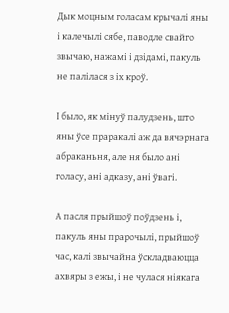Дык моцным голасам крычалі яны і калечылі сябе, паводле свайго звычаю, нажамі і дзідамі, пакуль не палілася з іх кроў.

І было, як мінуў палудзень, што яны ўсе праракалі аж да вячэрнага абраканьня, але ня было ані голасу, ані адказу, ані ўвагі.

А пасля прыйшоў поўдзень і, пакуль яны прарочылі, прыйшоў час, калі звычайна ўскладваюцца ахвяры з ежы, і не чулася ніякага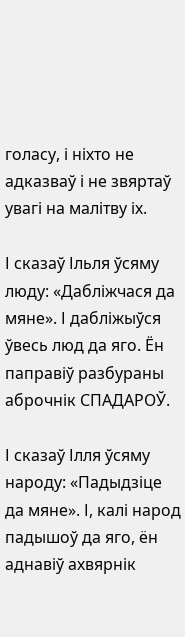голасу, і ніхто не адказваў і не звяртаў увагі на малітву іх.

І сказаў Ільля ўсяму люду: «Дабліжчася да мяне». І дабліжыўся ўвесь люд да яго. Ён паправіў разбураны аброчнік СПАДАРОЎ.

І сказаў Ілля ўсяму народу: «Падыдзіце да мяне». І, калі народ падышоў да яго, ён аднавіў ахвярнік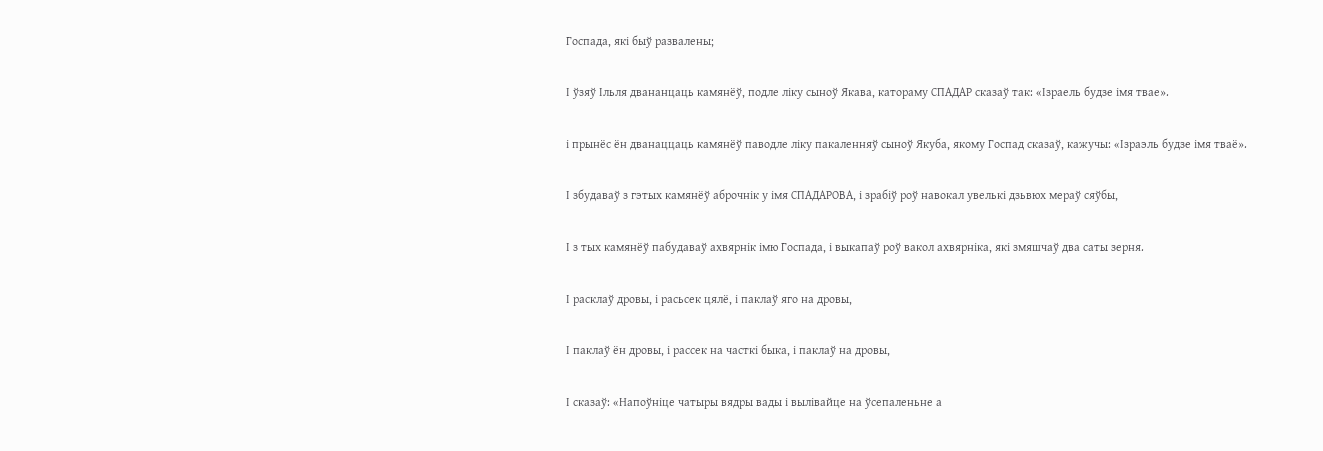Госпада, які быў развалены;

І ўзяў Ільля двананцаць камянёў, подле ліку сыноў Якава, катораму СПАДАР сказаў так: «Ізраель будзе імя твае».

і прынёс ён дванаццаць камянёў паводле ліку пакаленняў сыноў Якуба, якому Госпад сказаў, кажучы: «Ізраэль будзе імя тваё».

І збудаваў з гэтых камянёў аброчнік у імя СПАДАРОВА, і зрабіў роў навокал увелькі дзьвюх мераў сяўбы,

І з тых камянёў пабудаваў ахвярнік імю Госпада, і выкапаў роў вакол ахвярніка, які змяшчаў два саты зерня.

І расклаў дровы, і расьсек цялё, і паклаў яго на дровы,

І паклаў ён дровы, і рассек на часткі быка, і паклаў на дровы,

І сказаў: «Напоўніце чатыры вядры вады і вылівайце на ўсепаленьне а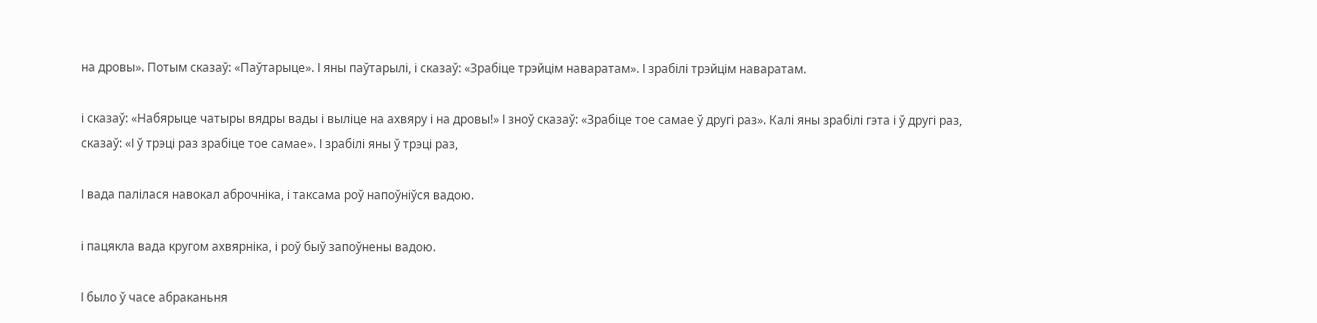на дровы». Потым сказаў: «Паўтарыце». І яны паўтарылі, і сказаў: «Зрабіце трэйцім наваратам». І зрабілі трэйцім наваратам.

і сказаў: «Набярыце чатыры вядры вады і выліце на ахвяру і на дровы!» І зноў сказаў: «Зрабіце тое самае ў другі раз». Калі яны зрабілі гэта і ў другі раз, сказаў: «І ў трэці раз зрабіце тое самае». І зрабілі яны ў трэці раз,

І вада палілася навокал аброчніка, і таксама роў напоўніўся вадою.

і пацякла вада кругом ахвярніка, і роў быў запоўнены вадою.

І было ў часе абраканьня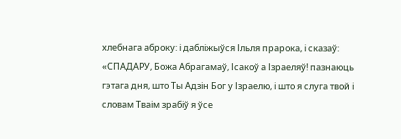хлебнага аброку: і дабліжыўся Ільля прарока, і сказаў: «СПАДАРУ, Божа Абрагамаў, Ісакоў а Ізраеляў! пазнаюць гэтага дня, што Ты Адзін Бог у Ізраелю, і што я слуга твой і словам Тваім зрабіў я ўсе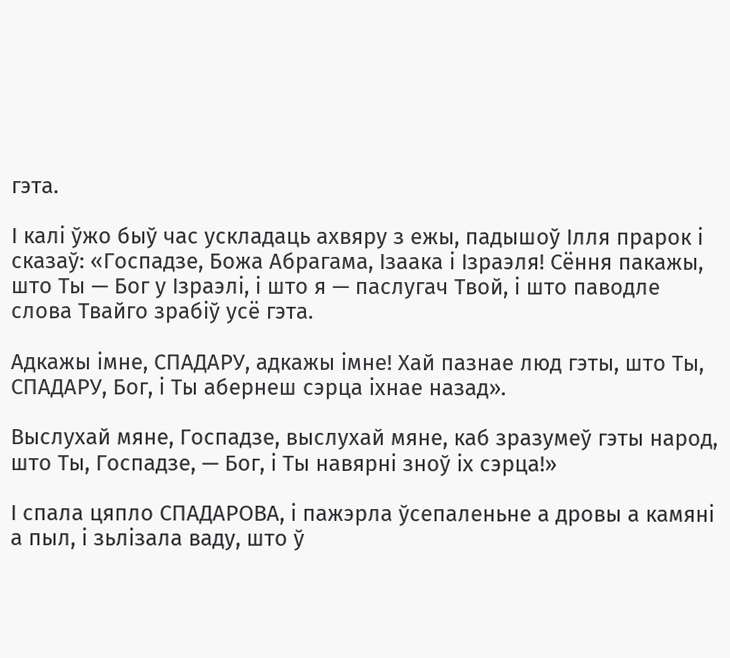гэта.

І калі ўжо быў час ускладаць ахвяру з ежы, падышоў Ілля прарок і сказаў: «Госпадзе, Божа Абрагама, Ізаака і Ізраэля! Сёння пакажы, што Ты — Бог у Ізраэлі, і што я — паслугач Твой, і што паводле слова Твайго зрабіў усё гэта.

Адкажы імне, СПАДАРУ, адкажы імне! Хай пазнае люд гэты, што Ты, СПАДАРУ, Бог, і Ты абернеш сэрца іхнае назад».

Выслухай мяне, Госпадзе, выслухай мяне, каб зразумеў гэты народ, што Ты, Госпадзе, — Бог, і Ты навярні зноў іх сэрца!»

І спала цяпло СПАДАРОВА, і пажэрла ўсепаленьне а дровы а камяні а пыл, і зьлізала ваду, што ў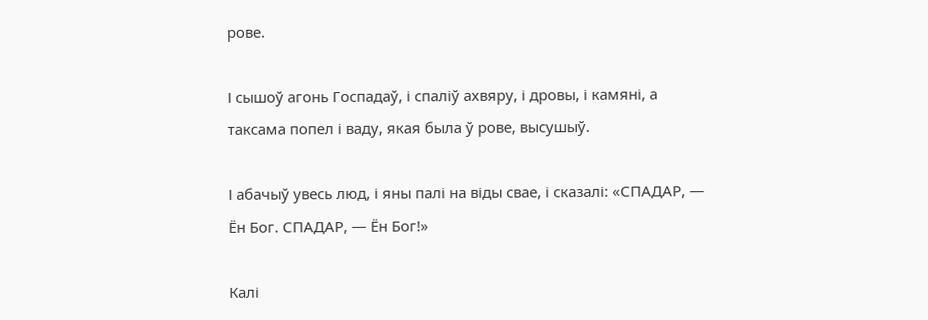рове.

І сышоў агонь Госпадаў, і спаліў ахвяру, і дровы, і камяні, а таксама попел і ваду, якая была ў рове, высушыў.

І абачыў увесь люд, і яны палі на віды свае, і сказалі: «СПАДАР, — Ён Бог. СПАДАР, — Ён Бог!»

Калі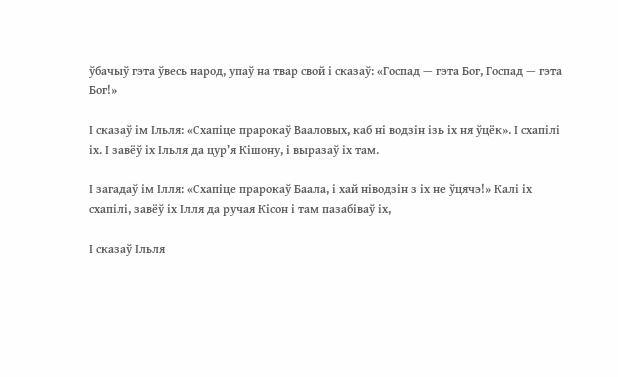ўбачыў гэта ўвесь народ, упаў на твар свой і сказаў: «Госпад — гэта Бог, Госпад — гэта Бог!»

І сказаў ім Ільля: «Схапіце прарокаў Вааловых, каб ні водзін ізь іх ня ўцёк». І схапілі іх. І завёў іх Ільля да цур’я Кішону, і выразаў іх там.

І загадаў ім Ілля: «Схапіце прарокаў Баала, і хай ніводзін з іх не ўцячэ!» Калі іх схапілі, завёў іх Ілля да ручая Кісон і там пазабіваў іх,

І сказаў Ільля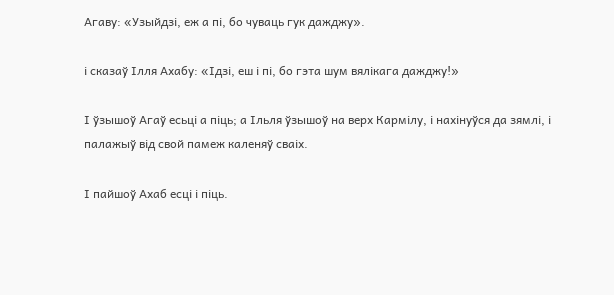Агаву: «Узыйдзі, еж а пі, бо чуваць гук дажджу».

і сказаў Ілля Ахабу: «Ідзі, еш і пі, бо гэта шум вялікага дажджу!»

І ўзышоў Агаў есьці а піць; а Ільля ўзышоў на верх Кармілу, і нахінуўся да зямлі, і палажыў від свой памеж каленяў сваіх.

І пайшоў Ахаб есці і піць.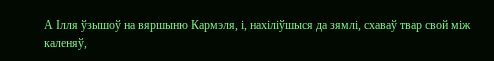А Ілля ўзышоў на вяршыню Кармэля, і, нахіліўшыся да зямлі, схаваў твар свой між каленяў,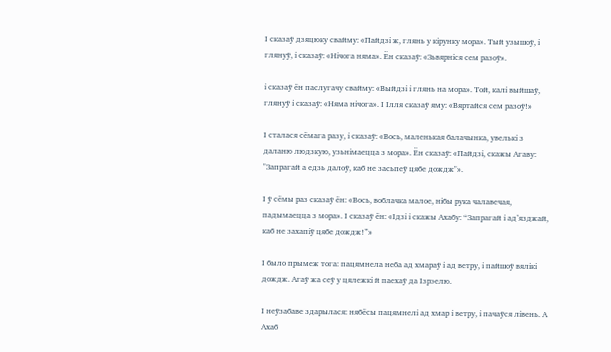І сказаў дзяцюку свайму: «Пайдзі ж, глянь у кірунку мора». Тый узышоў, і глянуў, і сказаў: «Нічога няма». Ён сказаў: «Зьвярніся сем разоў».

і сказаў ён паслугачу свайму: «Выйдзі і глянь на мора». Той, калі выйшаў, глянуў і сказаў: «Няма нічога». І Ілля сказаў яму: «Вяртайся сем разоў!»

І сталася сёмага разу, і сказаў: «Вось, маленькая балачынка, увелькі з даланю людзкую, узьнімаецца з мора». Ён сказаў: «Пайдзі, скажы Агаву: "Запрагай а едзь далоў, каб не засьпеў цябе дождж"».

І ў сёмы раз сказаў ён: «Вось, воблачка малое, нібы рука чалавечая, падымаецца з мора». І сказаў ён: «Ідзі і скажы Ахабу: “Запрагай і ад’язджай, каб не захапіў цябе дождж!”»

І было прымеж тога: пацямнела неба ад хмараў і ад ветру, і пайшоў вялікі дождж. Агаў жа сеў у цялежкі й паехаў да Ізрэелю.

І неўзабаве здарылася: нябёсы пацямнелі ад хмар і ветру, і пачаўся лівень. А Ахаб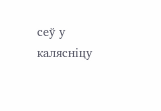сеў у калясніцу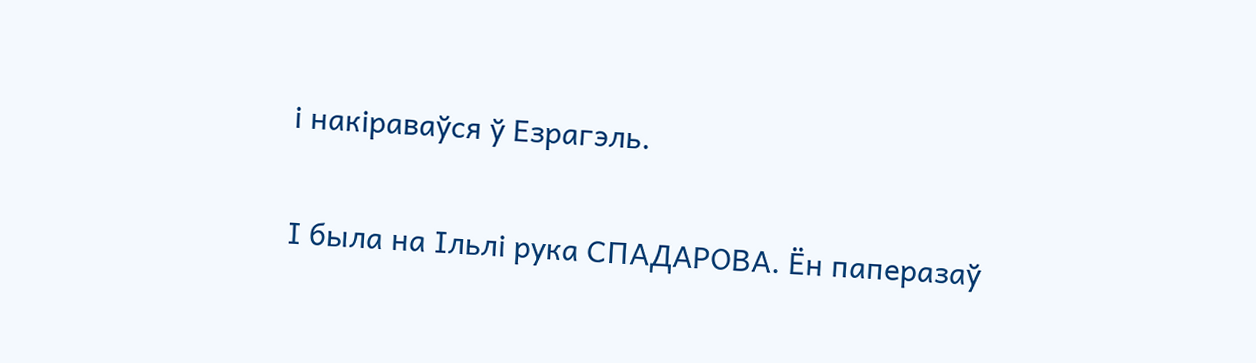і накіраваўся ў Езрагэль.

І была на Ільлі рука СПАДАРОВА. Ён паперазаў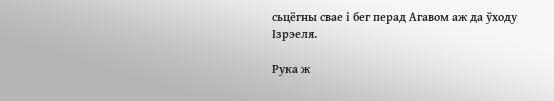сьцёгны свае і бег перад Агавом аж да ўходу Ізрэеля.

Рука ж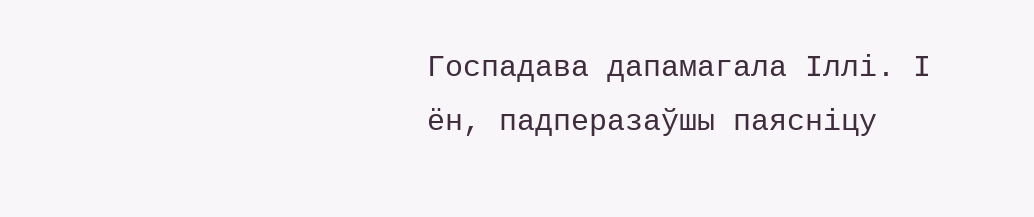Госпадава дапамагала Іллі. І ён, падперазаўшы паясніцу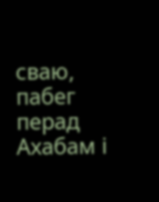сваю, пабег перад Ахабам і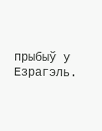прыбыў у Езрагэль.